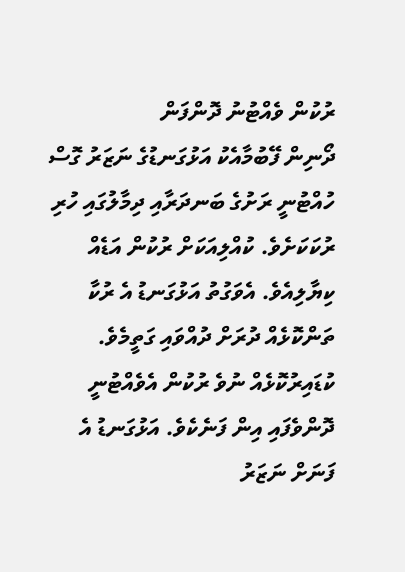ރުކުން ވެއްޓުނު ދޮންފަން
ދޯނިން ފޭބުމާއެކު އަޅުގަނޑުގެ ނަޒަރު ގޮސް ހުއްޓުނީ ރަށުގެ ބަނދަރާއި ދިމާލުގައި ހުރި ރުކަކަށެވެ. ކުއްލިއަކަށް ރުކުން އަޑެއް ކިޔާލިއެވެ. އެވަގުތު އަޅުގަނޑު އެ ރުކާ ތަންކޮޅެއް ދުރަށް ދުއްވައި ގަތީމެވެ. ކުޑައިރުކޮޅެއް ނުވެ ރުކުން އެވެއްޓުނީ ދޮންވެފައި އިން ފަނެކެވެ. އަޅުގަނޑު އެ ފަނަށް ނަޒަރު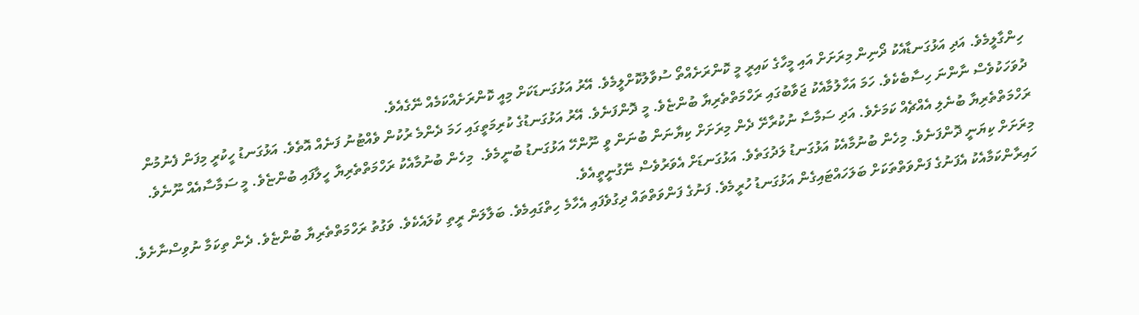ހިންގާލީމެވެ. އަދި އަޅުގަނޑާއެކު ދޯނިން މިރަށަށް އައި މީހާގެ ކައިރީ މީ ކޮންރަށެއްތޯ ސުވާލުކޮށްލީމެވެ. އޭރު އަޅުގަނޑަކަށް މިއީ ކޮންރަށެއްކަމެއް ނޭގެއެވެ.
ދުވަހަކުވެސް ނާންނަ ހިސާބެކެވެ. ހަމަ އަހާލުމާއެކު ޖަވާބުގައި ރަހްމަތްތެރިޔާ ބުންޏެވެ. މީ ދޮންފަނެވެ. އޭރު އަޅުގަނޑުގެ ކުރިމަތީގައި ހަމަ ދެންމެ ރުކުން ވެއްޓުނު ފަނެއް އޮތެވެ. އަޅުގަނޑު ހީކުރީ މިފަން ފެނުމުން ރަހްމަތްތެރިޔާ ބުނެލި އެއްޗެއް ކަމަށެވެ. އަދި ސަމާސާ ނުކުރާށޭ ދެން މިރަށަށް ކިޔާނަން ބުނަން ވީ ނޫންހޭ އަޅުގަނޑު ބުނީމެވެ.  މިހެން ބުނުމާއެކު ރަހްމަތްތެރިޔާ ހީލާފައި ބުންޏެވެ. މީ ސަމާސާއެއް ނޫނެވެ. މިރަށަށް ކިޔަނީ ދޮންފަނެވެ. މިހެން ބުނުމާއެކު އަޅުގަނޑު ލަދުގަތެވެ. އަޅުގަނޑަށް އެވަރުވެސް ނޭގުނީތީއެވެ.
ހައިރާންކަމާއެކު އެފަނުގެ ފަންވަތްތަކަށް ބަލަހައްޓައިގެން އަޅުގަނޑު ހުރީމެވެ. ފަނުގެ ފަންވަތްތައް ދިގުވެފައި އެހާމެ ހިތްގައިމެވެ. ބަލާލަން ރީތި ކުލައެކެވެ. ވަގުތު ރަހްމަތްތެރިޔާ ބުންޏެވެ. ދެން ތިކަމާ ނުވިސްނާށެވެ.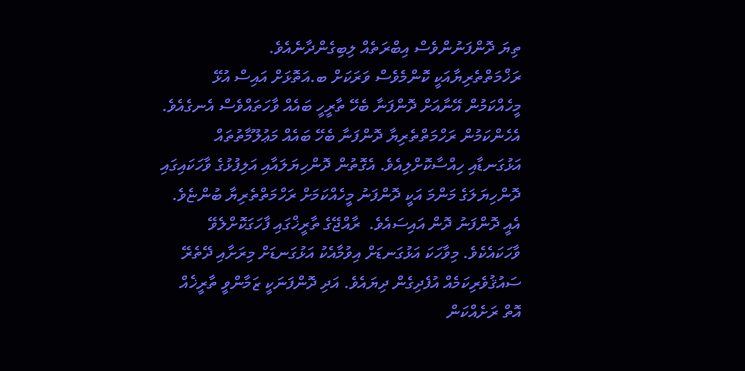ތިޔަ ދޮންފަނުންވެސް އިބްރަތެއް ލިބިގެންދާނެއެވެ.
ރަޚްމަތްތެރިޔާއަކީ ކޮންމެވެސް ވަރަކަށް ބ.އަތޮޅަށް އައިސް އުޅޭ މީހެއްކަމުން އޭނާއަށް ދޮންފަނާ ބެހޭ ތާރީހީ ބައެއް ވާހަތައްވެސް އެނގެއެވެ. އެހެންކަމުން ރަހްމަތްތެރިޔާ ދޮންފަނާ ބެހޭ ބައެއް މަޢުލޫމާތުތައް އަޅުގަނޑާއި ހިއްސާކޮށްލިއެވެ. އެގޮތުން ދޮންހިޔަލައާއި އަލިފުޅުގެ ވާހަކައިގައި ދޮންހިޔަލަގެ މަންމަ އަކީ ދޮންފަނު މީހެއްކަމަށް ރަހްމަތްތެރިޔާ ބުންޏެވެ.
އެއީ ދޮންފަނު ދޮން އައިސައެވެ.  ރާއްޖޭގެ ތާރީޚްގައި ފާހަގަކޮށްލެވޭ ވާހަކައެކެވެ. މިވާހަކަ އަޅުގަނޑަށް އިވުމާއެކު އަޅުގަނޑަށް މިރަށާއި ދޭތެރޭ ސައުޤުވެރިކަމެއް އުފެދިގެން ދިޔައެވެ. އަދި ދޮންފަނަކީ ޒަމާންވީ ތާރީޚެއް އޮތް ރަށެއްކަން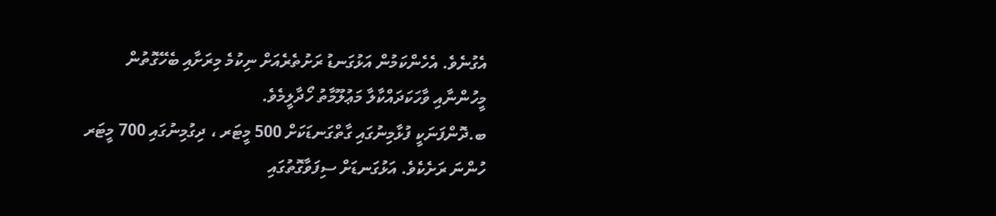އެގުނެވެ. އެހެންކަމުން އަޅުގަނޑު ރަށުތެރެއަށް ނިކުމެ މިރަށާއި ބެހޭގޮތުން މީހުންނާއި ވާހަކަދައްކާލާ މަޢުލޫމާތު ހޯދާލީމެވެ.
ބ.ދޮންފަނަކީ ފުޅާމިނުގައި ގާތްގަނޑަކަށް 500 މީޓަރ ، ދިގުމިނުގައި 700 މީޓަރ ހުންނަ ރަށެކެވެ. އަޅުގަނޑަށް ސިފަވާގޮތުގައި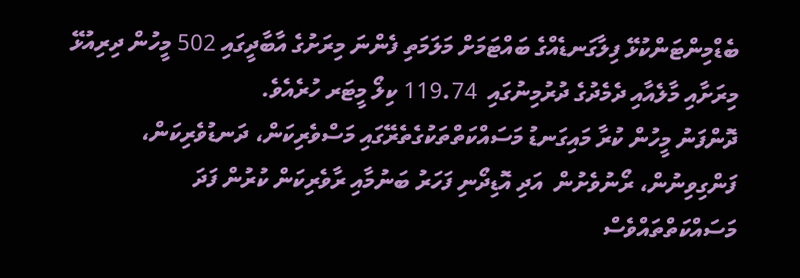ބެޑްމިންޓަންކުޅޭ ފިލާގަނޑެއްގެ ބައްޓަމަށް މަލަމަތި ފެންނަ މިރަށުގެ އާބާދީގައި 502 މީހުން ދިރިއުޅޭ މިރަށާއި މާލެއާއި ދެމެދުގެ ދުރުމިނުގައި  119.74 ކިލޯ މީޓަރ ހުރެއެވެ.
ދޮންފަނު މީހުން ކުރާ މައިގަނޑު މަސައްކަތްތަކުގެތެރޭގައި މަސްވެރިކަން، ދަނޑުވެރިކަން، ފަންގިވިނުން، ރޯނުވެށުން  އަދި އޮޑިދޯނި ފަހަރު ބަނުމާއި ރާވެރިކަން ކުރުން ފަދަ މަސައްކަތްތައްވެސް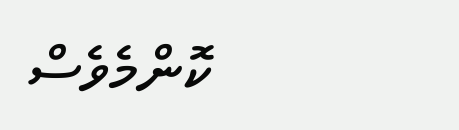ކޮންމެވެސް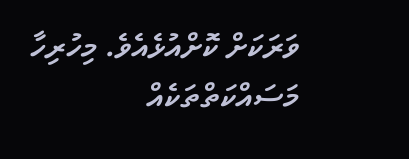ވަރަކަށް ކޮށްއުޅެއެވެ. މިހުރިހާ މަސައްކަތްތަކެއް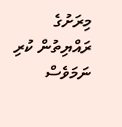މިރަށުގެ ރައްޔިތުން ކުރި ނަމަވެސް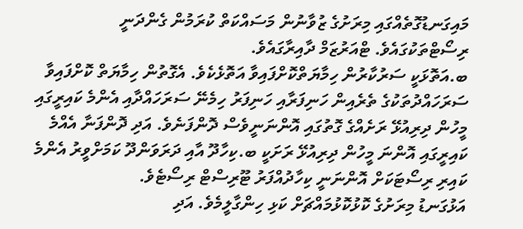މައިގަނޑުގޮތެއްގައި މިރަށުގެ ޒުވާނުން މަސައްކަތް ކުރަމުން ގެންދަނީ ރިސޯޓްތަކުގައެވެ. ޓްއަރުޒަމް ދާއިރާގައެވެ.
ބ.އަތޮޅަކީ ސަރުކާރުން ހިމާޔަތްކޮށްފައިވާ އަތޮޅެކެވެ. އެގޮތުން ހިމާޔަތް ކޮށްފައިވާ ސަރަހައްދުތަކުގެ ތެރެއިން ހަނިފަރާއި ހަނިފަރު ހިމެނޭ ސަރަހައްދާއި އެންމެ ކައިރީގައި މީހުން ދިރިއުޅޭ ރަށެއްގެ ގޮތުގައި އޮންނަނީވެސް ދޮންފަނެވެ. އަދި ދޮންފަނާ އެއްމެ ކައިރީގައި އޮންނަ މީހުން ދިރިއުޅޭ ރަށަކީ ބ.ކިހާދޫ އާއި ދަރަވަންދޫ ކަމަށްވީރު އެންމެ ކައިރި ރިސޯޓަކަށް އޮންނަނީ ކިހާދުއްފަރު ޓޫރިސްޓް ރިސޯޓެވެ.
އަޅުގަނޑު މިރަށުގެ ކޮޅުކޮޅުމައްޗަށް ކަޅި ހިންގާލީމެވެ. އަދި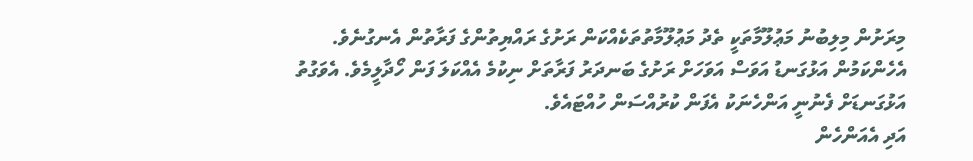މިރަށުން މިލިބުނު މަޢުލޫމާތަކީ ތެދު މަޢުލޫމާތުތަކެއްކަން ރަށުގެ ރައްޔިތުންގެ ފަރާތުން އެނގުނެވެ. އެހެންކަމުން އަޅުގަނޑު އަވަސް އަވަހަށް ރަށުގެ ބަނދަރު ފަރާތަށް ނިކުމެ އެއްކަލަ ފަން ހޯދާލީމެވެ. އެވަގުތު އަޅުގަނޑަށް ފެނުނީ އަންހެނަކު އެފަން ކުރުއްސަން ހުއްޓައެވެ.
އަދި އެއަންހެން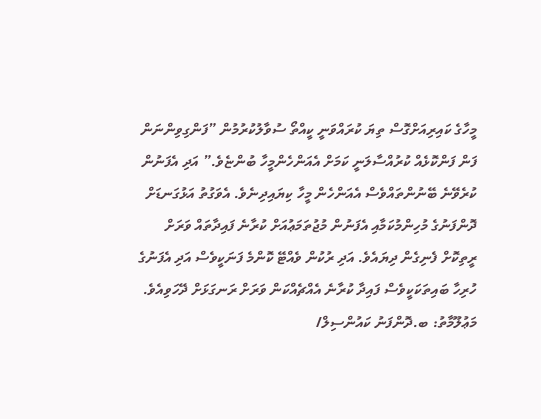މީހާގެ ކައިރިއަށްގޮސް ތިޔަ ކުރައްވަނީ ކީއްތޯ ސުވާލުކުރުމުން ”ފަންގިވިންނަން ފަން ފަންކޮޅެއް ކުރުއްސާލަނީ ކަމަށް އެއަންހެންމީހާ ބުންޏެވެ.” އަދި އެފަނުން ކުރެވޭނެ ބޭނުންތައްވެސް އެއަންހެން މީހާ ކިޔައިދިނެވެ. އެވަގުތު އަޅުގަނޑަށް ދޮންފަނުގެ މުހިންމުކަމާއި އެފަނުން މުޖުތަމަޢުއަށް ކުރާނެ ފައިދާތައް ވަރަށް ރީތިކޮށް ފެނިގެން ދިޔައެވެ. އަދި ރުކުން ވެއްޓޭ ކޮންމެ ފަނަކީވެސް އަދި އެފަނުގެ ހުރިހާ ބައިތަކަކީވެސް ފައިދާ ކުރާނެ އެއްޗެއްކަން ވަރަށް ރަނގަޅަށް ދޭހަވިއެވެ.
މަޢުލޫމާތު: ބ.ދޮންފަނު ކައުންސިލް/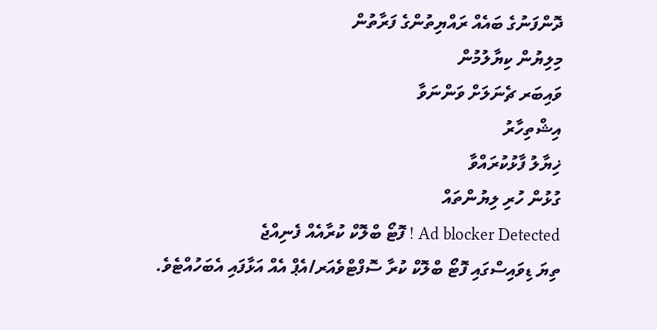ދޮންފަނުގެ ބައެއް ރައްޔިތުންގެ ފަރާތުން
މިލިޔުން ކިޔާލުމުން
ވައިބަރ ޗެނަލަށް ވަންނަވާ
އިޝްތިހާރު
ޚިޔާލު ފާޅުކުރައްވާ
ގުޅުން ހުރި ލިޔުންތައް
Ad blocker Detected ! ފޮޓޯ ބްލޮކް ކުރާއެއް ފެނިއްޖެ
ތިޔަ ޑިވައިސްގައި ފޮޓޯ ބްލޮކް ކުރާ ސޮފްޓްވެއަރ/އެޕް އެއް އަޅާފައި އެބަހުއްޓެވެ.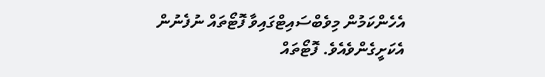އެހެންކަމުން މިވެބްސައިޓްގައިވާ ފޮޓޯތައް ނުފެނުން އެކަށީގެންވެއެވެ. ފޮޓޯތައް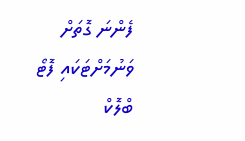ފެންނަ ގޮތަށް ވަނުމަށްޓަކައި ފޮޓޯ ބްލޮކް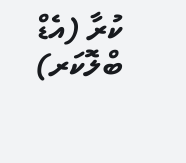ކުރާ (އެޑް ބްލޮކަރ)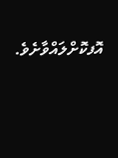އޮފކޮށްލައްވާށެވެ.